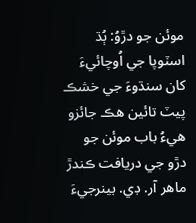موئن جو دڙوُ: ٻُڌ اسٽوپا جي اُوچائيءَ کان سنڌوءَ جي خشڪ پيٽ تائين هڪ جائزو
هيءُ باب موئن جو دڙو جي دريافت ڪندڙ ماهر آر. ڊي. بينرجيءَ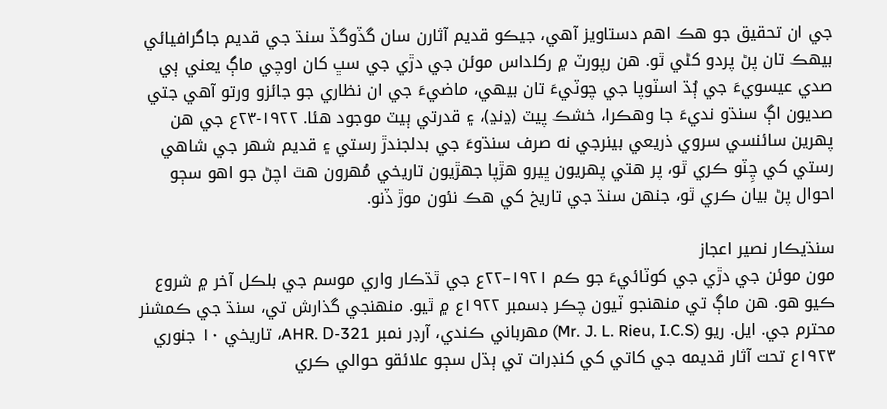جي ان تحقيق جو هڪ اهم دستاويز آهي، جيڪو قديم آثارن سان گڏوگڏ سنڌ جي قديم جاگرافيائي بيهڪ تان پڻ پردو کڻي ٿو. هن رپورٽ ۾ رکلداس موئن جي دڙي جي سڀ کان اوچي ماڳ يعني ٻي صدي عيسويءَ جي ٻُڌ اسٽوپا جي چوٽيءَ تان بيهي، ماضيءَ جي ان نظاري جو جائزو ورتو آھي جتي صديون اڳ سنڌو نديءَ جا وهڪرا، خشڪ پيٽ (ڍنڍ)، ۽ قدرتي ٻيٽ موجود هئا. ١٩٢٢-٢٣ع جي هن پهرين سائنسي سروي ذريعي بينرجي نه صرف سنڌوءَ جي بدلجندڙ رستي ۽ قديم شهر جي شاهي رستي کي چِٽو ڪري ٿو، پر هتي پهريون ڀيرو هڙپا جهڙيون تاريخي مُهرون هٿ اچڻ جو اهو سڄو احوال پڻ بيان ڪري ٿو، جنهن سنڌ جي تاريخ کي هڪ نئون موڙ ڏنو.

سنڌيڪار نصير اعجاز
مون موئن جي دڙي جي کوٽائيءَ جو ڪم ١٩٢١–٢٢ع جي ٿڌڪار واري موسم جي بلڪل آخر ۾ شروع ڪيو هو. هن ماڳ تي منهنجو ٽيون چڪر ڊسمبر ١٩٢٢ع ۾ ٿيو. منهنجي گذارش تي، سنڌ جي ڪمشنر محترم جي. ايل. ريو (Mr. J. L. Rieu, I.C.S) مھرباني ڪندي، آرڊر نمبر 321-AHR. D، تاريخي ١٠ جنوري ١٩٢٣ع تحت آثار قديمه جي کاتي کي کنڊرات تي ٻڌل سڄو علائقو حوالي ڪري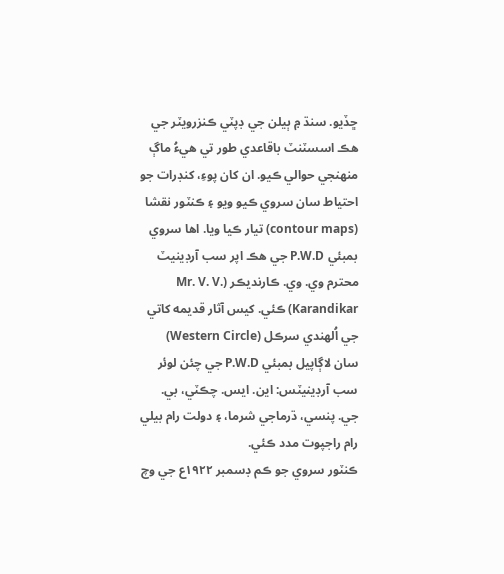ڇڏيو. سنڌ ۾ ٻيلن جي ڊپٽي ڪنزرويٽر جي هڪ اسسٽنٽ باقاعدي طور تي هيءُ ماڳ منهنجي حوالي ڪيو. ان کان پوءِ، کنڊرات جو احتياط سان سروي ڪيو ويو ۽ ڪنٽور نقشا (contour maps) تيار ڪيا ويا. اها سروي بمبئي P.W.D جي هڪ اپر سب آرڊينيٽ محترم وي. وي. ڪارنديڪر (Mr. V. V. Karandikar) ڪئي. کيس آثار قديمه کاتي جي اُلھندي سرڪل (Western Circle) سان لاڳاپيل بمبئي P.W.D جي چئن لوئر سب آرڊينيٽس: اين. ايس. چڪٽي، بي. جي. پنسي، ڌرماجي شرما، ۽ دولت رام بيلي رام راجپوت مدد ڪئي.
ڪنٽور سروي جو ڪم ڊسمبر ١٩٢٢ع جي وچ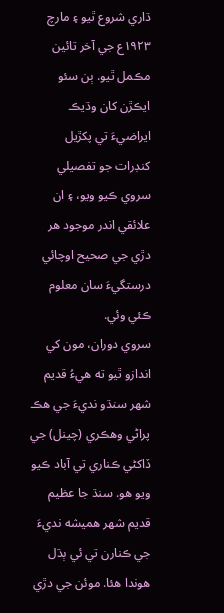ڌاري شروع ٿيو ۽ مارچ ١٩٢٣ع جي آخر تائين مڪمل ٿيو. ٻن سئو ايڪڙن کان وڌيڪ ايراضيءَ تي پکڙيل کنڊرات جو تفصيلي سروي ڪيو ويو، ۽ ان علائقي اندر موجود هر دڙي جي صحيح اوچائي درستگيءَ سان معلوم ڪئي وئي.
سروي دوران، مون کي اندازو ٿيو ته هيءُ قديم شهر سنڌو نديءَ جي هڪ پراڻي وهڪري (چينل) جي ڏاکڻي ڪناري تي آباد ڪيو ويو هو. سنڌ جا عظيم قديم شهر هميشه نديءَ جي ڪنارن تي ئي ٻڌل هوندا هئا. موئن جي دڙي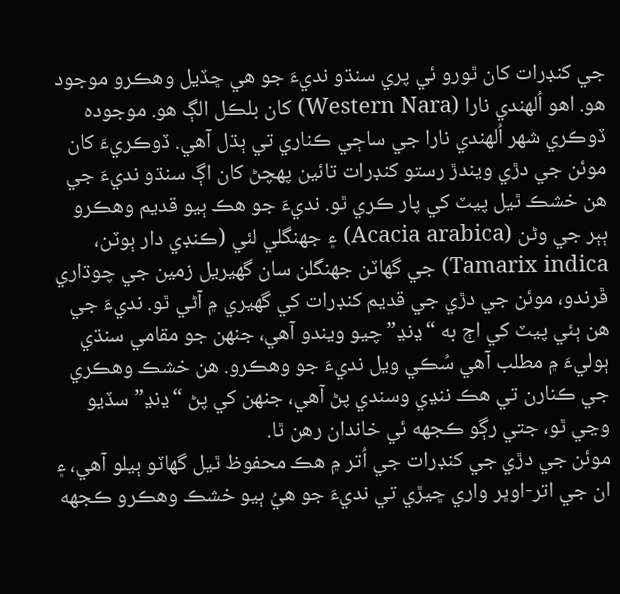جي کنڊرات کان ٿورو ئي پري سنڌو نديءَ جو هي ڇڏيل وهڪرو موجود هو. اهو اُلهندي نارا (Western Nara) کان بلڪل الڳ هو. موجوده ڏوڪري شهر اُلهندي نارا جي ساڄي ڪناري تي ٻڌل آهي. ڏوڪريءَ کان موئن جي دڙي ويندڙ رستو کنڊرات تائين پهچڻ کان اڳ سنڌو نديءَ جي هن خشڪ ٿيل پيٽ کي پار ڪري ٿو. نديءَ جو هڪ ٻيو قديم وهڪرو ٻٻر جي وڻن (Acacia arabica) ۽ جهنگلي لئي (ڪنڊي دار ٻوٽن، Tamarix indica) جي گهاٽن جهنگلن سان گهيريل زمين جي چوڌاري ڦرندو، موئن جي دڙي جي قديم کنڊرات کي گهيري ۾ آڻي ٿو. نديءَ جي هن ٻئي پيٽ کي اڄ به “ڍنڍ” چيو ويندو آهي، جنهن جو مقامي سنڌي ٻوليءَ ۾ مطلب آهي سُڪي ويل نديءَ جو وهڪرو. هن خشڪ وهڪري جي ڪنارن تي هڪ ننڍي وسندي پڻ آهي، جنهن کي پڻ “ڍنڍ” سڏيو وڃي ٿو، جتي رڳو ڪجهه ئي خاندان رھن ٿا.
موئن جي دڙي جي کنڊرات جي اُتر ۾ هڪ محفوظ ٿيل گهاٽو ٻيلو آهي، ۽ ان جي اتر-اوڀر واري ڇيڙي تي نديءَ جو هيُ ٻيو خشڪ وهڪرو ڪجهه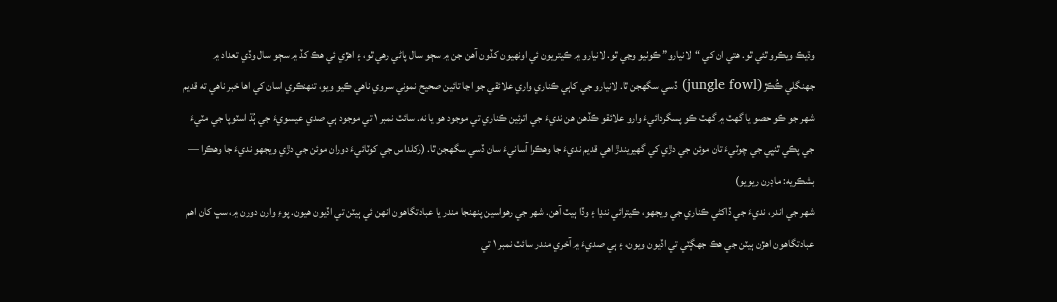وڌيڪ ويڪرو ٿئي ٿو. هتي ان کي “لانيارو” ڪوٺيو وڃي ٿو. لانيارو ۾ ڪيتريون ئي اونهيون کڏون آهن جن ۾ سڄو سال پاڻي رهي ٿو، ۽ اهڙي ئي هڪ کڏ ۾ سڄو سال وڏي تعداد ۾ جهنگلي ڪُڪڙ (jungle fowl) ڏسي سگهجن ٿا. لانيارو جي کاٻي ڪناري واري علائقي جو اڃا تائين صحيح نموني سروي ناهي ڪيو ويو، تنهنڪري اسان کي اها خبر ناهي ته قديم شهر جو ڪو حصو يا گهٽ ۾ گهٽ ڪو پسگردائيءَ وارو علائقو ڪڏهن هن نديءَ جي اترئين ڪناري تي موجود هو يا نه. سائٽ نمبر ١ تي موجود ٻي صدي عيسويءَ جي ٻُڌ اسٽوپا جي مٽيءَ جي پڪي ٿنڀي جي چوٽيءَ تان موئن جي دڙي کي گهيريندڙ اهي قديم نديءَ جا وهڪرا آسانيءَ سان ڏسي سگهجن ٿا. (رکلداس جي کوٽائيءَ دوران موئن جي دڙي ويجهو نديءَ جا وهڪرا — بشڪريه: ماڊرن ريويو)
شهر جي اندر، نديءَ جي ڏاکڻي ڪناري جي ويجهو، ڪيترائي ننڍا ۽ وڏا ٻيٽ آهن. شهر جي رهواسين پنهنجا مندر يا عبادتگاهون انهن ئي ٻيٽن تي اڏيون هيون. پوءِ وارن دورن ۾، سڀ کان اهم عبادتگاهون اهڙن ٻيٽن جي هڪ جھڳٽي تي اڏيون ويون، ۽ ٻي صديءَ ۾ آخري مندر سائٽ نمبر ١ تي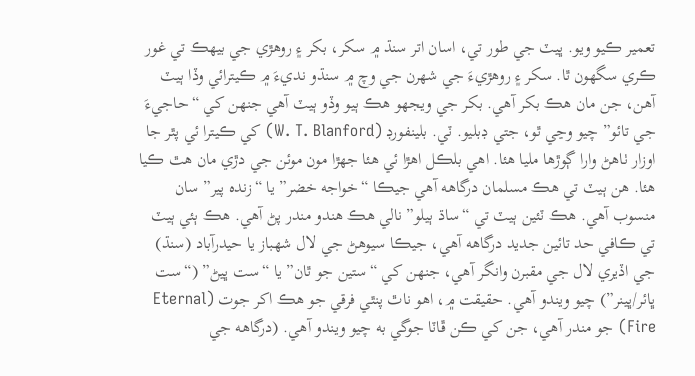تعمير ڪيو ويو. ڀيٽ جي طور تي، اسان اتر سنڌ ۾ سکر، بکر ۽ روهڙي جي بيهڪ تي غور ڪري سگهون ٿا. سکر ۽ روهڙيءَ جي شهرن جي وچ ۾ سنڌو نديءَ ۾ ڪيترائي وڏا ٻيٽ آهن، جن مان هڪ بکر آهي. بکر جي ويجهو هڪ ٻيو وڏو ٻيٽ آهي جنهن کي “حاجيءَ جي تائو” چيو وڃي ٿو، جتي ڊبليو. ٽي. بلينفورڊ (W. T. Blanford) کي ڪيترا ئي پٿر جا اوزار ٺاهڻ وارا ڳوڙها مليا هئا. اهي بلڪل اهڙا ئي هئا جهڙا مون موئن جي دڙي مان ھٿ ڪيا هئا. هن ٻيٽ تي هڪ مسلمان درگاهه آهي جيڪا “خواجه خضر” يا “زنده پير” سان منسوب آهي. هڪ ٽئين ٻيٽ تي “ساڌ ٻيلو” نالي هڪ هندو مندر پڻ آهي. هڪ ٻئي ٻيٽ تي ڪافي حد تائين جديد درگاهه آهي، جيڪا سيوھڻ جي لال شهباز يا حيدرآباد (سنڌ) جي اڏيري لال جي مقبرن وانگر آهي، جنهن کي “ستين جو ٿان” يا “ست ڀيڻ” (“ست ڀائر/ڀينر”) چيو ويندو آهي. حقيقت ۾، اهو ناٿ پنٿي فرقي جو هڪ اکر جوت (Eternal Fire) جو مندر آهي، جن کي ڪن ڦاٽا جوگي به چيو ويندو آهي. (درگاهه جي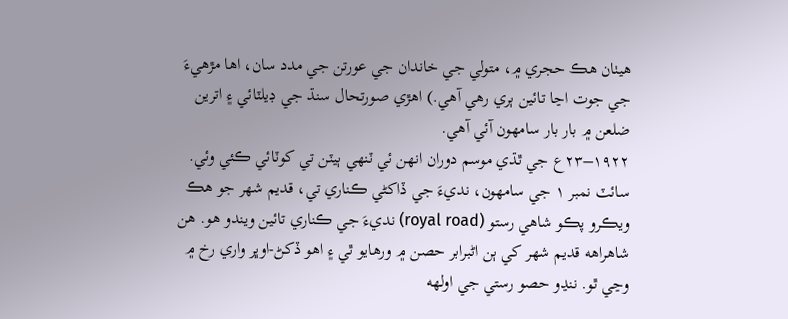هيٺان هڪ حجري ۾، متولي جي خاندان جي عورتن جي مدد سان، اها مڙهيءَ جي جوت اڃا تائين ٻري رهي آهي.) اهڙي صورتحال سنڌ جي ڊيلٽائي ۽ اترين ضلعن ۾ بار بار سامهون آئي آهي.
١٩٢٢–٢٣ع جي ٿڌي موسم دوران انهن ئي ٽنهي ٻيٽن تي کوٽائي ڪئي وئي. سائٽ نمبر ١ جي سامهون، نديءَ جي ڏاکڻي ڪناري تي، قديم شهر جو هڪ ويڪرو پڪو شاهي رستو (royal road) نديءَ جي ڪناري تائين ويندو هو. هن شاهراهه قديم شهر کي ٻن اڻبرابر حصن ۾ ورهايو ٿي ۽ اهو ڏکڻ-اوڀر واري رخ ۾ وڃي ٿو. ننڍو حصو رستي جي اولهه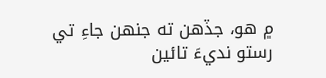۾ هو، جڏهن ته جنهن جاءِ تي رستو نديءَ تائين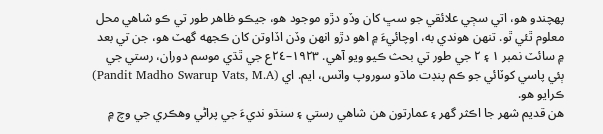پهچندو هو، اتي سڄي علائقي جو سڀ کان وڏو دڙو موجود هو، جيڪو ظاهر طور تي ڪو شاهي محل معلوم ٿئي ٿو. تنهن هوندي به، اوچائيءَ ۾ اهو دڙو انهن وڏن اڏاوتن کان ڪجهه گهٽ هو، جن تي بعد ۾ سائٽ نمبر ١ ۽ ٢ جي طور تي بحث ڪيو ويو آهي. ١٩٢٣–٢٤ع جي ٿڌي موسم دوران، رستي جي ٻئي پاسي کوٽائي جو ڪم پنڊت ماڌو سوروپ واٽس، ايم. اي (Pandit Madho Swarup Vats, M.A) ڪرايو هو.
هن قديم شهر جا اڪثر گهر ۽ عمارتون هن شاهي رستي ۽ سنڌو نديءَ جي پراڻي وهڪري جي وچ ۾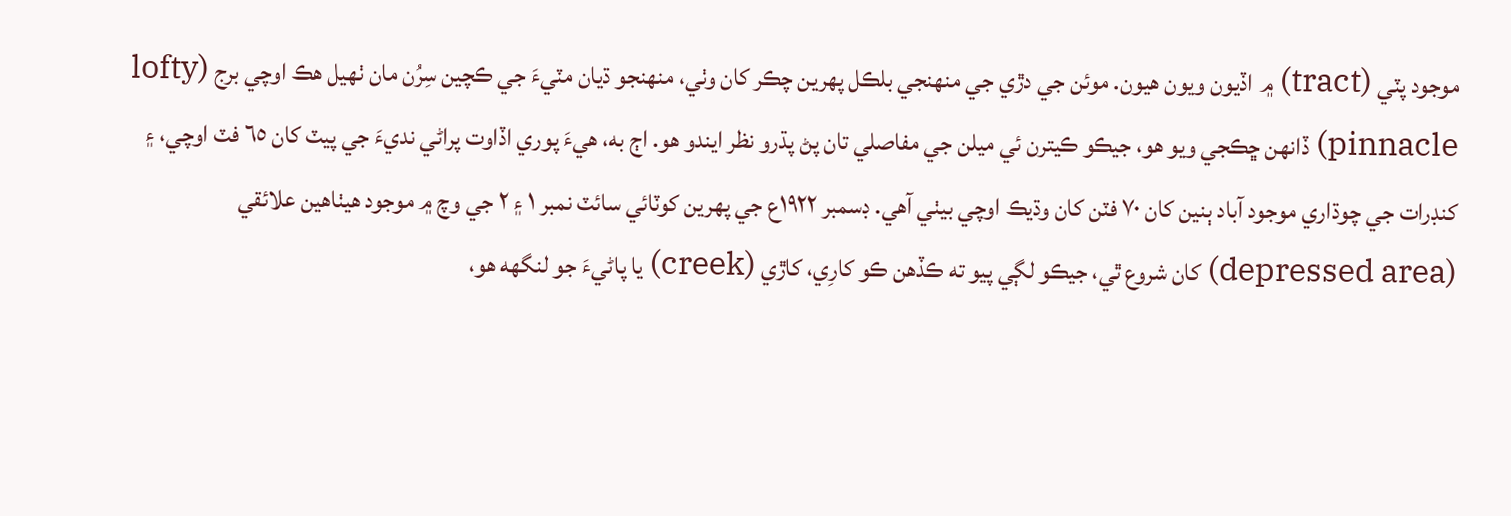موجود پٽي (tract) ۾ اڏيون ويون هيون. موئن جي دڙي جي منهنجي بلڪل پهرين چڪر کان وٺي، منهنجو ڌيان مٽيءَ جي ڪچين سِرُن مان ٺهيل هڪ اوچي برج (lofty pinnacle) ڏانهن ڇڪجي ويو هو، جيڪو ڪيترن ئي ميلن جي مفاصلي تان پڻ پڌرو نظر ايندو هو. اڄ به، هيءَ پوري اڏاوت پراڻي نديءَ جي پيٽ کان ٦٥ فٽ اوچي، ۽ کنڊرات جي چوڌاري موجود آباد ٻنين کان ٧٠ فٽن کان وڌيڪ اوچي بيٺي آهي. ڊسمبر ١٩٢٢ع جي پهرين کوٽائي سائٽ نمبر ١ ۽ ٢ جي وچ ۾ موجود هيٺاهين علائقي (depressed area) کان شروع ٿي، جيڪو لڳي پيو ته ڪڏهن ڪو کارِي، کاڙي (creek) يا پاڻيءَ جو لنگهه هو،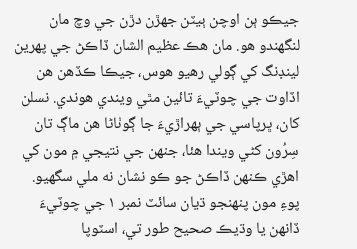جيڪو ٻن اوچن ٻيٽن جهڙن دڙن جي وچ مان لنگهندو هو. مان هڪ عظيم الشان ڏاڪڻ جي پهرين لينڊنگ کي ڳولي رهيو هوس، جيڪا ڪڏهن هن اڏاوت جي چوٽيءَ تائين مٿي ويندي هوندي. نسلن کان، ڀرپاسي جي ٻهراڙيءَ جا ڳوٺاڻا هن ماڳ تان سِرُون کڻي ويندا هئا، جنهن جي نتيجي ۾ مون کي اهڙي ڪنهن ڏاڪڻ جو ڪو نشان نه ملي سگهيو.
پوءِ مون پنهنجو ڌيان سائٽ نمبر ١ جي چوٽيءَ ڏانهن يا وڌيڪ صحيح طور تي، اسٽوپا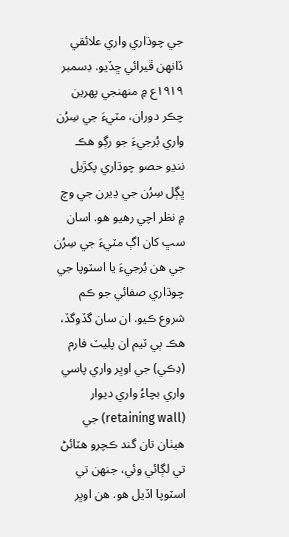جي چوڌاري واري علائقي ڏانهن ڦيرائي ڇڏيو. ڊسمبر ١٩١٩ع ۾ منهنجي پهرين چڪر دوران، مٽيءَ جي سِرُن واري بُرجيءَ جو رڳو هڪ ننڍو حصو چوڌاري پکڙيل ڀڳل سِرُن جي ڍيرن جي وچ ۾ نظر اچي رهيو هو. اسان سڀ کان اڳ مٽيءَ جي سِرُن جي هن بُرجيءَ يا اسٽوپا جي چوڌاري صفائي جو ڪم شروع ڪيو. ان سان گڏوگڏ، هڪ ٻي ٽيم ان پليٽ فارم (دِڪي) جي اوڀر واري پاسي واري بچاءُ واري ديوار (retaining wall) جي هيٺان تان گند ڪچرو هٽائڻ تي لڳائي وئي، جنهن تي اسٽوپا اڏيل هو. هن اوڀر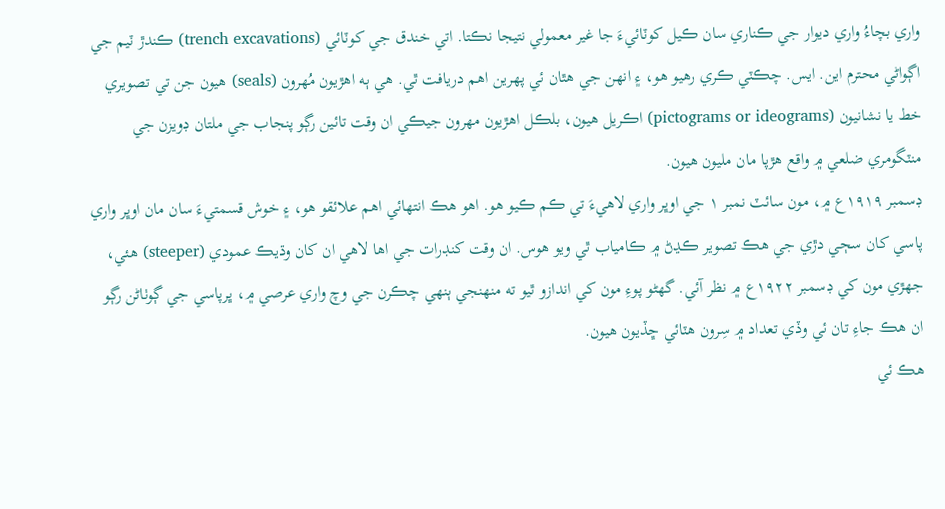واري بچاءُ واري ديوار جي ڪناري سان ڪيل کوٽائيءَ جا غير معمولي نتيجا نڪتا. اتي خندق جي کوٽائي (trench excavations) ڪندڙ ٽيم جي اڳواڻي محترم اين. ايس. چڪٽي ڪري رهيو هو، ۽ انهن جي هٿان ئي پهرين اهم دريافت ٿي. هي ٻه اهڙيون مُهرون (seals) هيون جن تي تصويري خط يا نشانيون (pictograms or ideograms) اڪريل هيون، بلڪل اهڙيون مهرون جيڪي ان وقت تائين رڳو پنجاب جي ملتان ڊويزن جي منٽگومري ضلعي ۾ واقع هڙپا مان مليون هيون.
ڊسمبر ١٩١٩ع ۾، مون سائٽ نمبر ١ جي اوڀر واري لاهيءَ تي ڪم ڪيو هو. اهو هڪ انتهائي اهم علائقو هو، ۽ خوش قسمتيءَ سان مان اوڀر واري پاسي کان سڄي دڙي جي هڪ تصوير ڪڍڻ ۾ ڪامياب ٿي ويو هوس. ان وقت کنڊرات جي اها لاهي ان کان وڌيڪ عمودي (steeper) هئي، جهڙي مون کي ڊسمبر ١٩٢٢ع ۾ نظر آئي. گهڻو پوءِ مون کي اندازو ٿيو ته منهنجي ٻنهي چڪرن جي وچ واري عرصي ۾، ڀرپاسي جي ڳوٺاڻن رڳو ان هڪ جاءِ تان ئي وڏي تعداد ۾ سِرون هٽائي ڇڏيون هيون.
هڪ ئي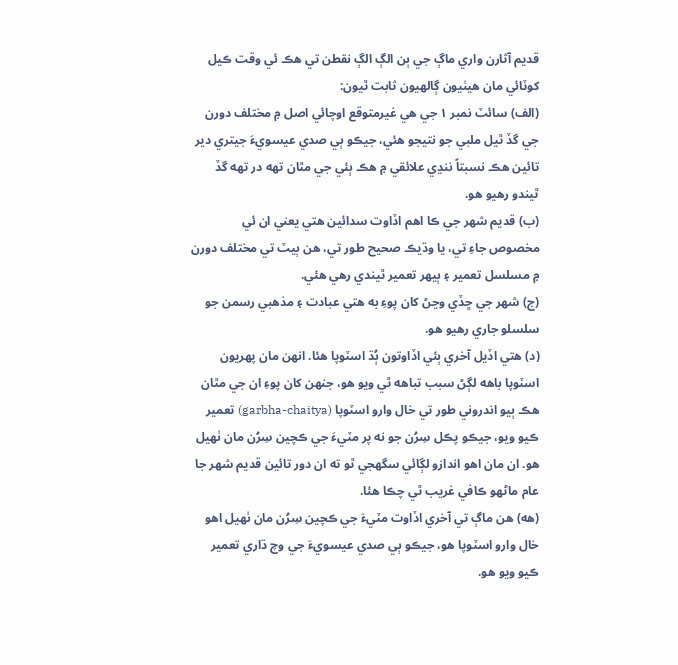قديم آثارن واري ماڳ جي ٻن الڳ الڳ نقطن تي هڪ ئي وقت ڪيل کوٽائي مان هيٺيون ڳالهيون ثابت ٿيون:
(الف) سائٽ نمبر ١ جي هي غيرمتوقع اوچائي اصل ۾ مختلف دورن جي گڏ ٿيل ملبي جو نتيجو هئي، جيڪو ٻي صدي عيسويءَ جيتري دير تائين هڪ نسبتاً ننڍي علائقي ۾ هڪ ٻئي جي مٿان تھه در تھه گڏ ٿيندو رهيو هو.
(ب) قديم شهر جي ڪا اهم اڏاوت سدائين هتي يعني ان ئي مخصوص جاءِ تي، يا وڌيڪ صحيح طور تي، هن ٻيٽ تي مختلف دورن ۾ مسلسل تعمير ۽ ٻيهر تعمير ٿيندي رهي هئي.
(ج) شهر جي ڇڏي وڃڻ کان پوءِ به هتي عبادت ۽ مذهبي رسمن جو سلسلو جاري رهيو هو.
(د) هتي اڏيل آخري ٻئي اڏاوتون ٻُڌ اسٽوپا هئا. انهن مان پهريون اسٽوپا باهه لڳڻ سبب تباهه ٿي ويو هو، جنهن کان پوءِ ان جي مٿان هڪ ٻيو اندروني طور تي خال وارو اسٽوپا (garbha-chaitya) تعمير ڪيو ويو، جيڪو پڪل سِرُن جو نه پر مٽيءَ جي ڪچين سِرُن مان ٺهيل هو. ان مان اهو اندازو لڳائي سگهجي ٿو ته ان دور تائين قديم شهر جا عام ماڻهو ڪافي غريب ٿي چڪا هئا.
(هه) هن ماڳ تي آخري اڏاوت مٽيءَ جي ڪچين سِرُن مان ٺهيل اهو خال وارو اسٽوپا هو، جيڪو ٻي صدي عيسويءَ جي وچ ڌاري تعمير ڪيو ويو هو.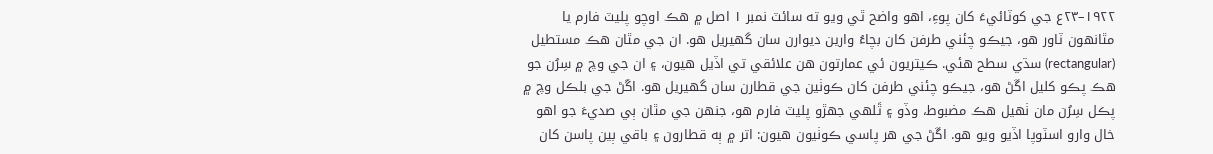١٩٢٢–٢٣ع جي کوٽائيءَ کان پوءِ، اهو واضح ٿي ويو ته سائٽ نمبر ١ اصل ۾ هڪ اوچو پليٽ فارم يا مٿانهون ٽاور هو، جيڪو چئني طرفن کان بچاءُ وارين ديوارن سان گهيريل هو. ان جي مٿان هڪ مستطيل (rectangular) سڌي سطح هئي. ڪيتريون ئي عمارتون هن علائقي تي اڏيل هيون، ۽ ان جي وچ ۾ سِرُن جو هڪ پڪو کليل اڱڻ هو، جيڪو چئني طرفن کان ڪوٺين جي قطارن سان گهيريل هو. اڱڻ جي بلڪل وچ ۾ پڪل سِرُن مان ٺهيل هڪ مضبوط، وڏو ۽ ٿَلهي جهڙو پليٽ فارم هو، جنهن جي مٿان ٻي صديءَ جو اهو خال وارو اسٽوپا اڏيو ويو هو. اڱڻ جي هر پاسي ڪوٺيون هيون: اتر ۾ ٻه قطارون ۽ باقي ٻين پاسن کان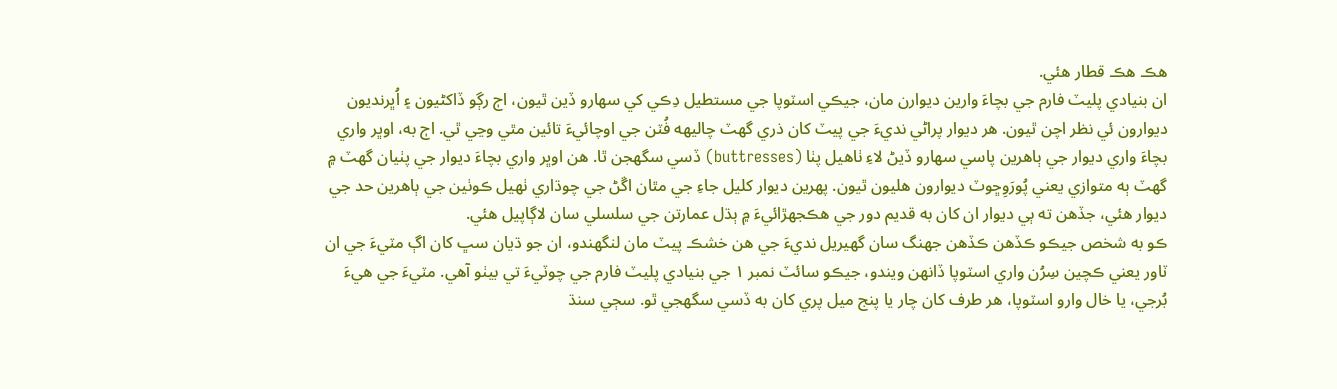هڪ هڪ قطار هئي.
ان بنيادي پليٽ فارم جي بچاءَ وارين ديوارن مان، جيڪي اسٽوپا جي مستطيل دِڪي کي سهارو ڏين ٿيون، اڄ رڳو ڏاکڻيون ۽ اُڀرنديون ديوارون ئي نظر اچن ٿيون. هر ديوار پراڻي نديءَ جي پيٽ کان ذري گھٽ چاليهه فُٽن جي اوچائيءَ تائين مٿي وڃي ٿي. اڄ به، اوڀر واري بچاءَ واري ديوار جي ٻاهرين پاسي سهارو ڏيڻ لاءِ ٺاهيل پٺا (buttresses) ڏسي سگهجن ٿا. هن اوڀر واري بچاءَ ديوار جي پٺيان گهٽ ۾ گهٽ ٻه متوازي يعني پُورَوِڇوٽ ديوارون هليون ٿيون. پهرين ديوار کليل جاءِ جي مٿان اڱڻ جي چوڌاري ٺهيل ڪوٺين جي ٻاهرين حد جي ديوار هئي، جڏهن ته ٻي ديوار ان کان به قديم دور جي هڪجهڙائيءَ ۾ ٻڌل عمارتن جي سلسلي سان لاڳاپيل هئي.
ڪو به شخص جيڪو ڪڏهن ڪڏهن جهنگ سان گهيريل نديءَ جي هن خشڪ پيٽ مان لنگهندو، ان جو ڌيان سڀ کان اڳ مٽيءَ جي ان ٽاور يعني ڪچين سِرُن واري اسٽوپا ڏانهن ويندو، جيڪو سائٽ نمبر ١ جي بنيادي پليٽ فارم جي چوٽيءَ تي بيٺو آهي. مٽيءَ جي هيءَ بُرجي، يا خال وارو اسٽوپا، هر طرف کان چار يا پنج ميل پري کان به ڏسي سگهجي ٿو. سڄي سنڌ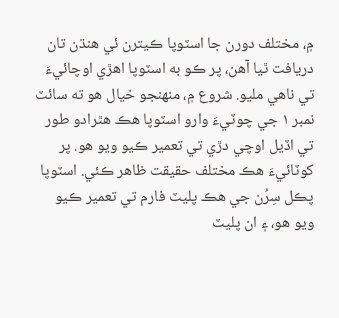۾، مختلف دورن جا اسٽوپا ڪيترن ئي هنڌن تان دريافت ٿيا آهن، پر ڪو به اسٽوپا اهڙي اوچائيءَ تي ناهي مليو. شروع ۾، منهنجو خيال هو ته سائٽ نمبر ١ جي چوٽيءَ وارو اسٽوپا هڪ هٿرادو طور تي اڏيل اوچي دڙي تي تعمير ڪيو ويو هو. پر کوٽائيءَ هڪ مختلف حقيقت ظاهر ڪئي. اسٽوپا پڪل سِرُن جي هڪ پليٽ فارم تي تعمير ڪيو ويو هو، ۽ ان پليٽ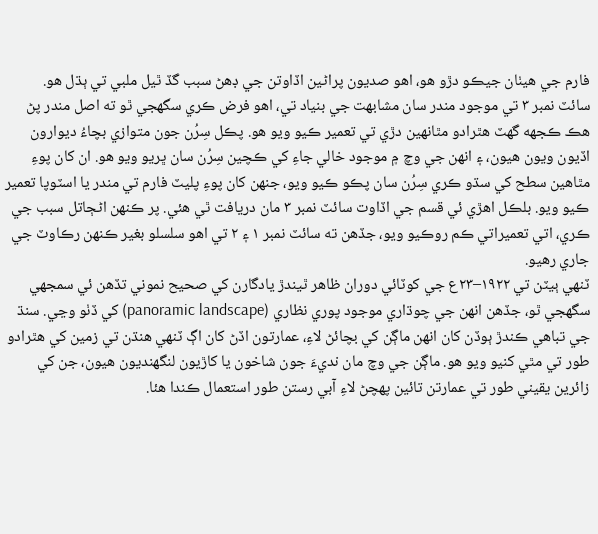فارم جي هيٺان جيڪو دڙو هو، اهو صديون پراڻين اڏاوتن جي ڊهڻ سبب گڏ ٿيل ملبي تي ٻڌل هو.
سائٽ نمبر ٣ تي موجود مندر سان مشابھت جي بنياد تي، اهو فرض ڪري سگهجي ٿو ته اصل مندر پڻ هڪ ڪجهه گهٽ هٿرادو مٿانهين دڙي تي تعمير ڪيو ويو هو. پڪل سِرُن جون متوازي بچاءُ ديوارون اڏيون ويون هيون، ۽ انهن جي وچ ۾ موجود خالي جاءِ کي ڪچين سِرُن سان ڀريو ويو هو. ان کان پوءِ مٿاهين سطح کي سڌو ڪري سِرُن سان پڪو ڪيو ويو، جنهن کان پوءِ پليٽ فارم تي مندر يا اسٽوپا تعمير ڪيو ويو. بلڪل اهڙي ئي قسم جي اڏاوت سائٽ نمبر ٣ مان دريافت ٿي هئي. پر ڪنهن اڻڄاتل سبب جي ڪري، اتي تعميراتي ڪم روڪيو ويو، جڏهن ته سائٽ نمبر ١ ۽ ٢ تي اهو سلسلو بغير ڪنهن رڪاوٽ جي جاري رهيو.
ٽنهي ٻيٽن تي ١٩٢٢–٢٣ع جي کوٽائي دوران ظاهر ٿيندڙ يادگارن کي صحيح نموني تڏهن ئي سمجهي سگهجي ٿو، جڏهن انهن جي چوڌاري موجود پوري نظاري (panoramic landscape) کي ڏٺو وڃي. سنڌ جي تباهي ڪندڙ ٻوڏن کان انهن ماڳن کي بچائڻ لاءِ، عمارتون اڏڻ کان اڳ ٽنهي هنڌن تي زمين کي هٿرادو طور تي مٿي کنيو ويو هو. ماڳن جي وچ مان نديءَ جون شاخون يا کاڙيون لنگهنديون هيون، جن کي زائرين يقيني طور تي عمارتن تائين پهچڻ لاءِ آبي رستن طور استعمال ڪندا هئا.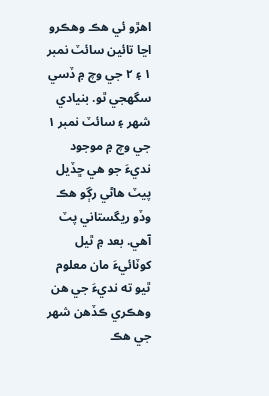اهڙو ئي هڪ وهڪرو اڃا تائين سائٽ نمبر ١ ۽ ٢ جي وچ ۾ ڏسي سگهجي ٿو. بنيادي شهر ۽ سائٽ نمبر ١ جي وچ ۾ موجود نديءَ جو هي ڇڏيل پيٽ هاڻي رڳو هڪ وڏو ريگستاني پٽ آهي. بعد ۾ ٿيل کوٽائيءَ مان معلوم ٿيو ته نديءَ جي هن وهڪري ڪڏهن شهر جي هڪ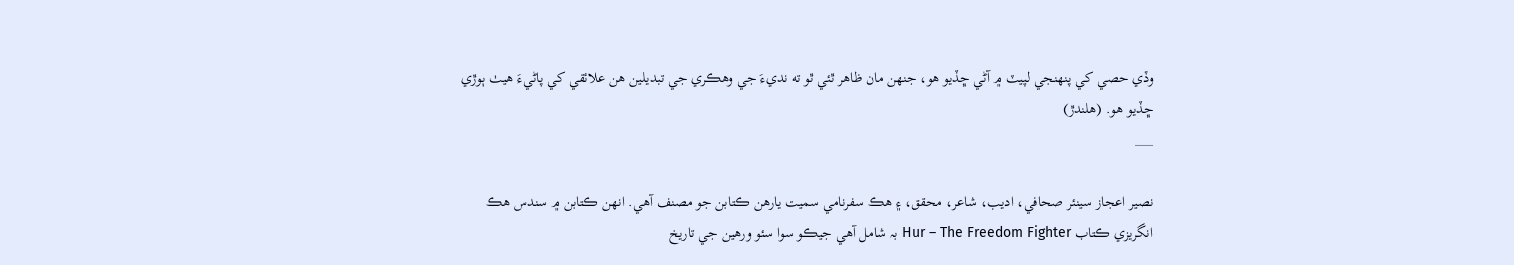وڏي حصي کي پنهنجي لپيٽ ۾ آڻي ڇڏيو هو، جنهن مان ظاهر ٿئي ٿو ته نديءَ جي وهڪري جي تبديلين هن علائقي کي پاڻيءَ هيٺ ٻوڙي ڇڏيو هو. (ھلندڙ)
___

نصير اعجاز سينئر صحافي، اديب، شاعر، محقق، ۽ ھڪ سفرنامي سميت يارھن ڪتابن جو مصنف آھي. انھن ڪتابن ۾ سندس ھڪ انگريزي ڪتاب Hur – The Freedom Fighter بہ شامل آھي جيڪو سوا سئو ورھين جي تاريخ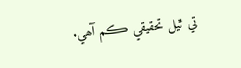تي ٿيل تحقيقي ڪم آھي.